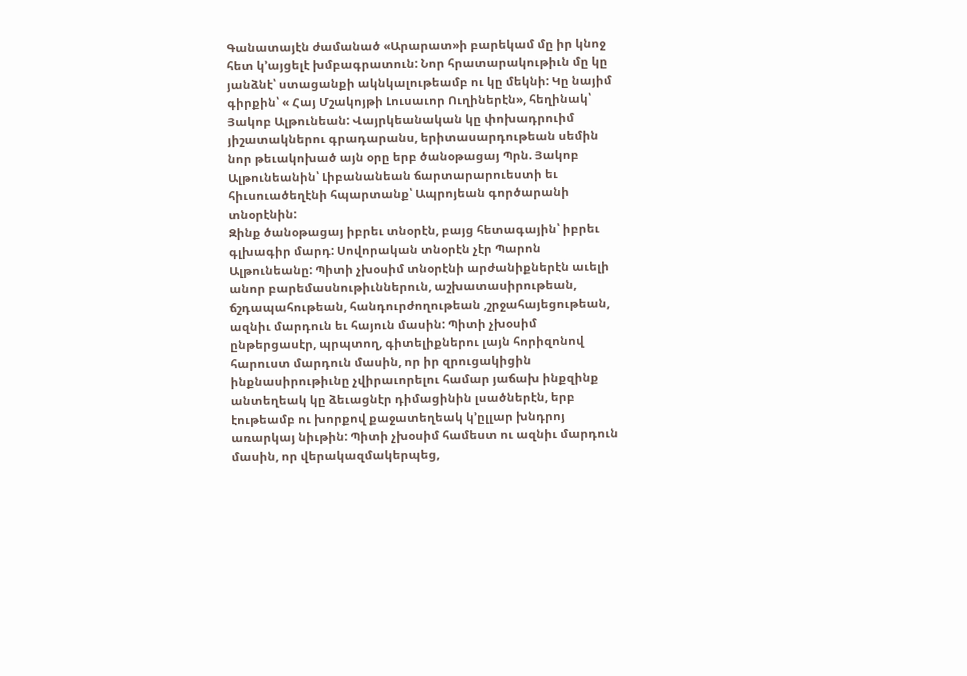Գանատայէն ժամանած «Արարատ»ի բարեկամ մը իր կնոջ հետ կ’այցելէ խմբագրատուն: Նոր հրատարակութիւն մը կը յանձնէ՝ ստացանքի ակնկալութեամբ ու կը մեկնի: Կը նայիմ գիրքին՝ « Հայ Մշակոյթի Լուսաւոր Ուղիներէն», հեղինակ՝ Յակոբ Ալթունեան: Վայրկեանական կը փոխադրուիմ յիշատակներու գրադարանս, երիտասարդութեան սեմին նոր թեւակոխած այն օրը երբ ծանօթացայ Պրն. Յակոբ Ալթունեանին՝ Լիբանանեան ճարտարարուեստի եւ հիւսուածեղէնի հպարտանք՝ Ապրոյեան գործարանի տնօրէնին:
Զինք ծանօթացայ իբրեւ տնօրէն, բայց հետագային՝ իբրեւ գլխագիր մարդ: Սովորական տնօրէն չէր Պարոն Ալթունեանը: Պիտի չխօսիմ տնօրէնի արժանիքներէն աւելի անոր բարեմասնութիւններուն, աշխատասիրութեան, ճշդապահութեան, հանդուրժողութեան ,շրջահայեցութեան, ազնիւ մարդուն եւ հայուն մասին: Պիտի չխօսիմ ընթերցասէր, պրպտող, գիտելիքներու լայն հորիզոնով հարուստ մարդուն մասին, որ իր զրուցակիցին ինքնասիրութիւնը չվիրաւորելու համար յաճախ ինքզինք անտեղեակ կը ձեւացնէր դիմացինին լսածներէն, երբ էութեամբ ու խորքով քաջատեղեակ կ’ըլլար խնդրոյ առարկայ նիւթին: Պիտի չխօսիմ համեստ ու ազնիւ մարդուն մասին, որ վերակազմակերպեց,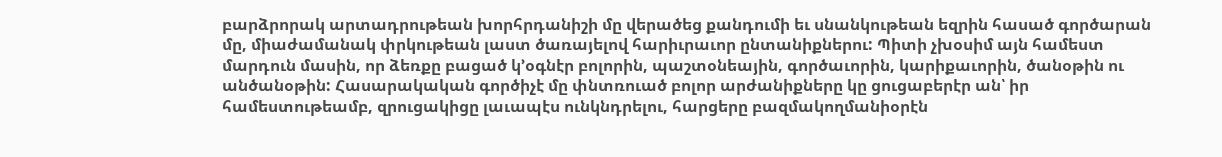բարձրորակ արտադրութեան խորհրդանիշի մը վերածեց քանդումի եւ սնանկութեան եզրին հասած գործարան մը, միաժամանակ փրկութեան լաստ ծառայելով հարիւրաւոր ընտանիքներու: Պիտի չխօսիմ այն համեստ մարդուն մասին, որ ձեռքը բացած կ’օգնէր բոլորին, պաշտօնեային, գործաւորին, կարիքաւորին, ծանօթին ու անծանօթին: Հասարակական գործիչէ մը փնտռուած բոլոր արժանիքները կը ցուցաբերէր ան՝ իր համեստութեամբ, զրուցակիցը լաւապէս ունկնդրելու, հարցերը բազմակողմանիօրէն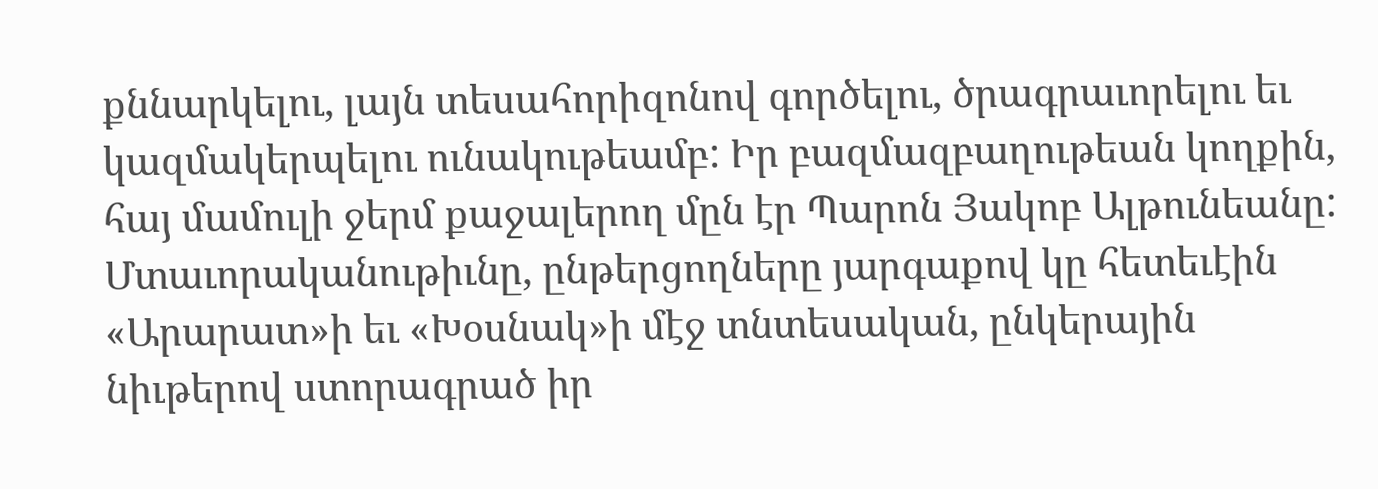քննարկելու, լայն տեսահորիզոնով գործելու, ծրագրաւորելու եւ կազմակերպելու ունակութեամբ: Իր բազմազբաղութեան կողքին, հայ մամուլի ջերմ քաջալերող մըն էր Պարոն Յակոբ Ալթունեանը: Մտաւորականութիւնը, ընթերցողները յարգաքով կը հետեւէին «Արարատ»ի եւ «Խօսնակ»ի մէջ տնտեսական, ընկերային նիւթերով ստորագրած իր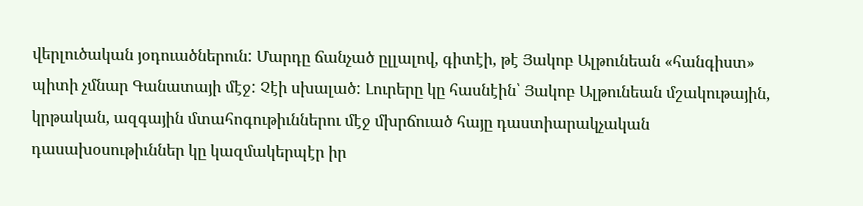վերլուծական յօդուածներուն: Մարդը ճանչած ըլլալով, գիտէի, թէ Յակոբ Ալթունեան «հանգիստ» պիտի չմնար Գանատայի մէջ: Չէի սխալած: Լուրերը կը հասնէին՝ Յակոբ Ալթունեան մշակութային, կրթական, ազգային մտահոգութիւններու մէջ մխրճուած հայը դաստիարակչական դասախօսութիւններ կը կազմակերպէր իր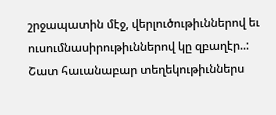շրջապատին մէջ, վերլուծութիւններով եւ ուսումնասիրութիւններով կը զբաղէր..: Շատ հաւանաբար տեղեկութիւններս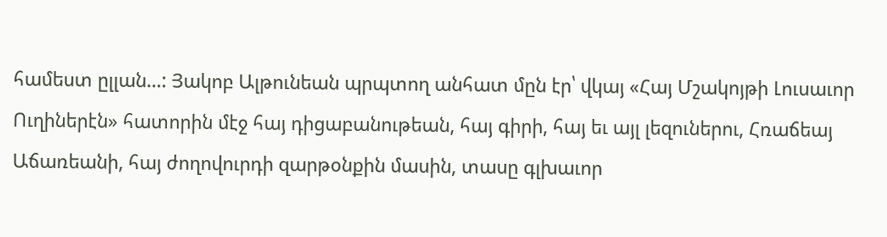համեստ ըլլան…: Յակոբ Ալթունեան պրպտող անհատ մըն էր՝ վկայ «Հայ Մշակոյթի Լուսաւոր Ուղիներէն» հատորին մէջ հայ դիցաբանութեան, հայ գիրի, հայ եւ այլ լեզուներու, Հռաճեայ Աճառեանի, հայ ժողովուրդի զարթօնքին մասին, տասը գլխաւոր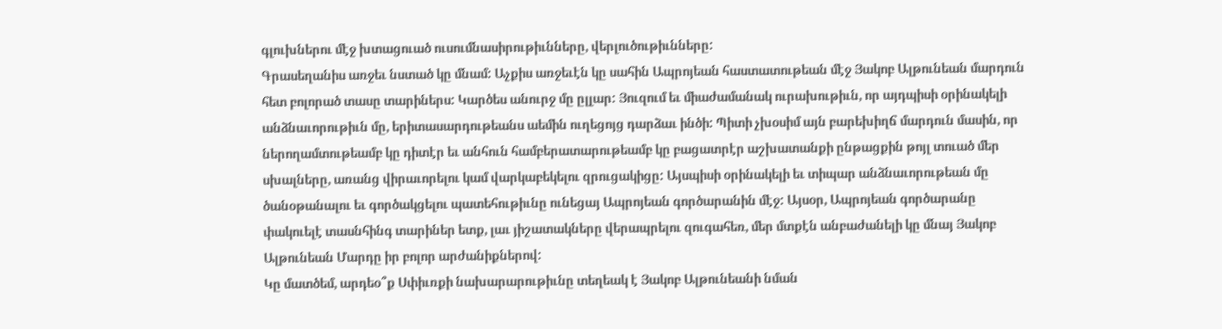գլուխներու մէջ խտացուած ուսումնասիրութիւնները, վերլուծութիւնները:
Գրասեղանիս առջեւ նստած կը մնամ: Աչքիս առջեւէն կը սահին Ապրոյեան հաստատութեան մէջ Յակոբ Ալթունեան մարդուն հետ բոլորած տասը տարիներս: Կարծես անուրջ մը ըլլար: Յուզում եւ միաժամանակ ուրախութիւն, որ այդպիսի օրինակելի անձնաւորութիւն մը, երիտասարդութեանս աեմին ուղեցոյց դարձաւ ինծի: Պիտի չխօսիմ այն բարեխիղճ մարդուն մասին, որ ներողամտութեամբ կը դիտէր եւ անհուն համբերատարութեամբ կը բացատրէր աշխատանքի ընթացքին թոյլ տուած մեր սխալները, առանց վիրաւորելու կամ վարկաբեկելու զրուցակիցը: Այսպիսի օրինակելի եւ տիպար անձնաւորութեան մը ծանօթանալու եւ գործակցելու պատեհութիւնը ունեցայ Ապրոյեան գործարանին մէջ: Այսօր, Ապրոյեան գործարանը փակուելէ տասնհինգ տարիներ ետք, լաւ յիշատակները վերապրելու զուգահեռ, մեր մտքէն անբաժանելի կը մնայ Յակոբ Ալթունեան Մարդը իր բոլոր արժանիքներով:
Կը մատծեմ, արդեօ՞ք Սփիւռքի նախարարութիւնը տեղեակ է Յակոբ Ալթունեանի նման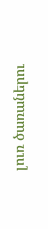լուռ ծառաներու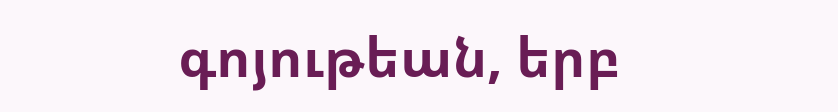գոյութեան, երբ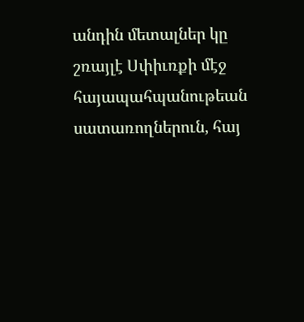անդին մետալներ կը շռայլէ Սփիւռքի մէջ հայապահպանութեան սատառողներուն, հայ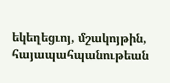եկեղեցւոյ, մշակոյթին, հայապահպանութեան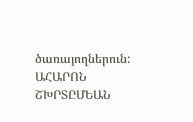ծառայողներուն:
ԱՀԱՐՈՆ ՇԽՐՏԸՄԵԱՆ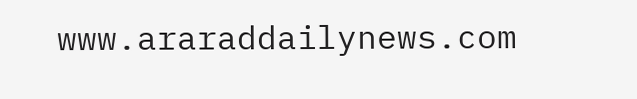www.araraddailynews.com